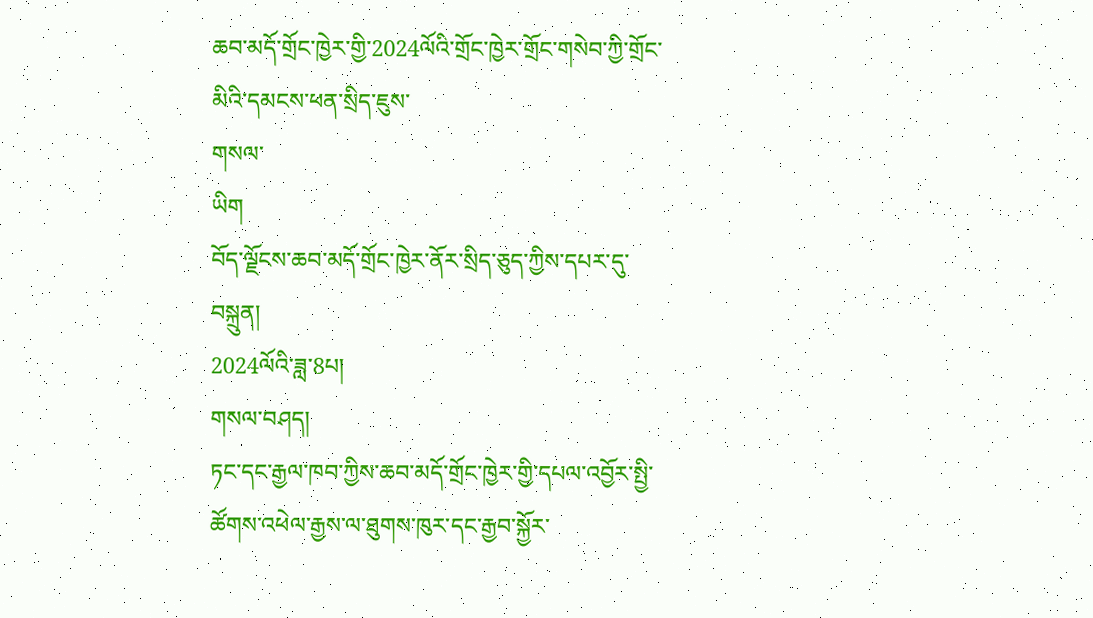ཆབ་མདོ་གྲོང་ཁྱེར་གྱི་2024ལོའི་གྲོང་ཁྱེར་གྲོང་གསེབ་ཀྱི་གྲོང་མིའི་དམངས་ཕན་སྲིད་ཇུས་
གསལ་
ཡིག
བོད་ལྗོངས་ཆབ་མདོ་གྲོང་ཁྱེར་ནོར་སྲིད་ཅུད་ཀྱིས་དཔར་དུ་བསྐྲུན།
2024ལོའི་ཟླ་8པ།
གསལ་བཤད།
ཏང་དང་རྒྱལ་ཁབ་ཀྱིས་ཆབ་མདོ་གྲོང་ཁྱེར་གྱི་དཔལ་འབྱོར་སྤྱི་ཚོགས་འཕེལ་རྒྱས་ལ་ཐུགས་ཁུར་དང་རྒྱབ་སྐྱོར་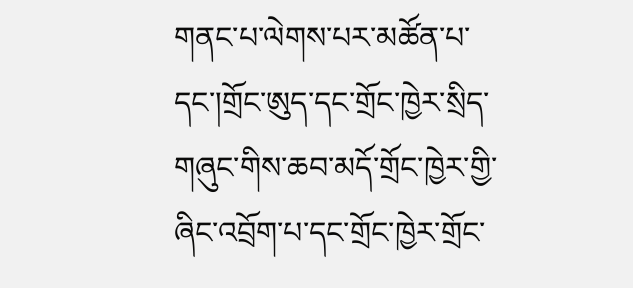གནང་པ་ལེགས་པར་མཚོན་པ་དང་།གྲོང་ཨུད་དང་གྲོང་ཁྱེར་སྲིད་གཞུང་གིས་ཆབ་མདོ་གྲོང་ཁྱེར་གྱི་ཞིང་འབྲོག་པ་དང་གྲོང་ཁྱེར་གྲོང་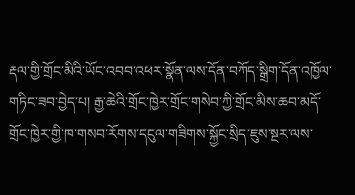རྡལ་གྱི་གྲོང་མིའི་ཡོང་འབབ་འཕར་སྣོན་ལས་དོན་བཀོད་སྒྲིག་དོན་འཁྱོལ་གཏིང་ཟབ་བྱེད་པ། རྒྱ་ཆེའི་གྲོང་ཁྱེར་གྲོང་གསེབ་ཀྱི་གྲོང་མིས་ཆབ་མདོ་གྲོང་ཁྱེར་གྱི་ཁ་གསབ་རོགས་དངུལ་གཟིགས་སྐྱོང་སྲིད་ཇུས་སྔར་ལས་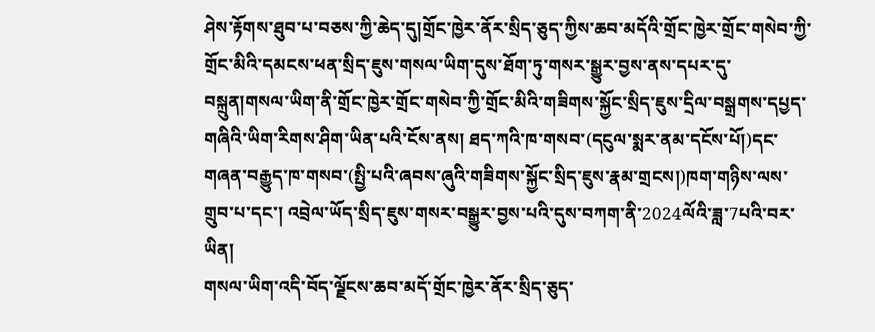ཤེས་རྟོགས་ཐུབ་པ་བཅས་ཀྱི་ཆེད་དུ།གྲོང་ཁྱེར་ནོར་སྲིད་ཅུད་ཀྱིས་ཆབ་མདོའི་གྲོང་ཁྱེར་གྲོང་གསེབ་ཀྱི་གྲོང་མིའི་དམངས་ཕན་སྲིད་ཇུས་གསལ་ཡིག་དུས་ཐོག་ཏུ་གསར་སྒྱུར་བྱས་ནས་དཔར་དུ་བསྐྲུན།གསལ་ཡིག་ནི་གྲོང་ཁྱེར་གྲོང་གསེབ་ཀྱི་གྲོང་མིའི་གཟིགས་སྐྱོང་སྲིད་ཇུས་དྲིལ་བསྒྲགས་དཔྱད་གཞིའི་ཡིག་རིགས་ཤིག་ཡིན་པའི་ངོས་ནས། ཐད་ཀའི་ཁ་གསབ་(དངུལ་སྨར་ནམ་དངོས་པོ།)དང་གཞན་བརྒྱུད་ཁ་གསབ་(སྤྱི་པའི་ཞབས་ཞུའི་གཟིགས་སྐྱོང་སྲིད་ཇུས་རྣམ་གྲངས།)ཁག་གཉིས་ལས་གྲུབ་པ་དང་། འབྲེལ་ཡོད་སྲིད་ཇུས་གསར་བསྒྱུར་བྱས་པའི་དུས་བཀག་ནི་2024ལོའི་ཟླ་7པའི་བར་ཡིན།
གསལ་ཡིག་འདི་བོད་ལྗོངས་ཆབ་མདོ་གྲོང་ཁྱེར་ནོར་སྲིད་ཅུད་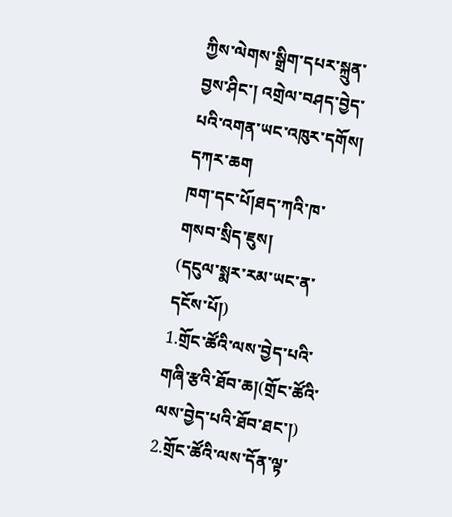ཀྱིས་ལེགས་སྒྲིག་དཔར་སྐྲུན་བྱས་ཤིང་། འགྲེལ་བཤད་བྱེད་པའི་འགན་ཡང་འཁུར་དགོས།
དཀར་ཆག
ཁག་དང་པོ།ཐད་ཀའི་ཁ་གསབ་སྲིད་ཇུས།
(དངུལ་སྨར་རམ་ཡང་ན་དངོས་པོ།)
1.གྲོང་ཚོའི་ལས་བྱེད་པའི་གཞི་རྩའི་ཐོབ་ཆ།(གྲོང་ཚོའི་ལས་བྱེད་པའི་ཐོབ་ཐང་།)
2.གྲོང་ཚོའི་ལས་དོན་ལྟ་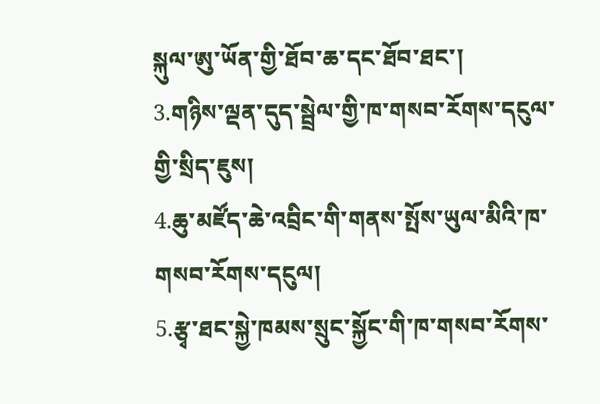སྐུལ་ཨུ་ཡོན་གྱི་ཐོབ་ཆ་དང་ཐོབ་ཐང་།
3.གཉིས་ལྡན་དུད་སྦྲེལ་གྱི་ཁ་གསབ་རོགས་དངུལ་གྱི་སྲིད་ཇུས།
4.ཆུ་མཛོད་ཆེ་འབྲིང་གི་གནས་སྤོས་ཡུལ་མིའི་ཁ་གསབ་རོགས་དངུལ།
5.རྩྭ་ཐང་སྐྱེ་ཁམས་སྲུང་སྐྱོང་གི་ཁ་གསབ་རོགས་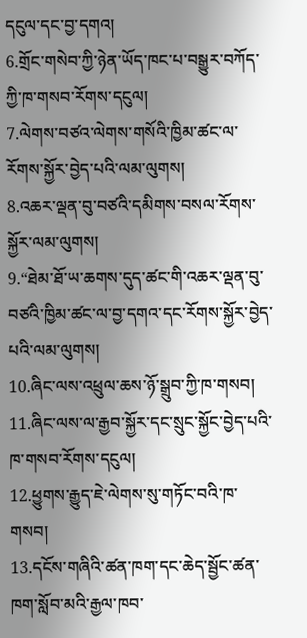དངུལ་དང་བྱ་དགའ།
6.གྲོང་གསེབ་ཀྱི་ཉེན་ཡོད་ཁང་པ་བསྒྱུར་བཀོད་ཀྱི་ཁ་གསབ་རོགས་དངུལ།
7.ལེགས་བཙའ་ལེགས་གསོའི་ཁྱིམ་ཚང་ལ་རོགས་སྐྱོར་བྱེད་པའི་ལམ་ལུགས།
8.འཆར་ལྡན་བུ་བཙའི་དམིགས་བསལ་རོགས་སྐྱོར་ལམ་ལུགས།
9.“ཐེམ་ཐོ་ཡ་ཆགས་དུད་ཚང་གི་འཆར་ལྡན་བུ་བཙའི་ཁྱིམ་ཚང་ལ་བྱ་དགའ་དང་རོགས་སྐྱོར་བྱེད་པའི་ལམ་ལུགས།
10.ཞིང་ལས་འཕྲུལ་ཆས་ཉོ་སྒྲུབ་ཀྱི་ཁ་གསབ།
11.ཞིང་ལས་ལ་རྒྱབ་སྐྱོར་དང་སྲུང་སྐྱོང་བྱེད་པའི་ཁ་གསབ་རོགས་དངུལ།
12.ཕྱུགས་རྒྱུད་ཇེ་ལེགས་སུ་གཏོང་བའི་ཁ་གསབ།
13.དངོས་གཞིའི་ཚན་ཁག་དང་ཆེད་སྦྱོང་ཚན་ཁག་སློབ་མའི་རྒྱལ་ཁབ་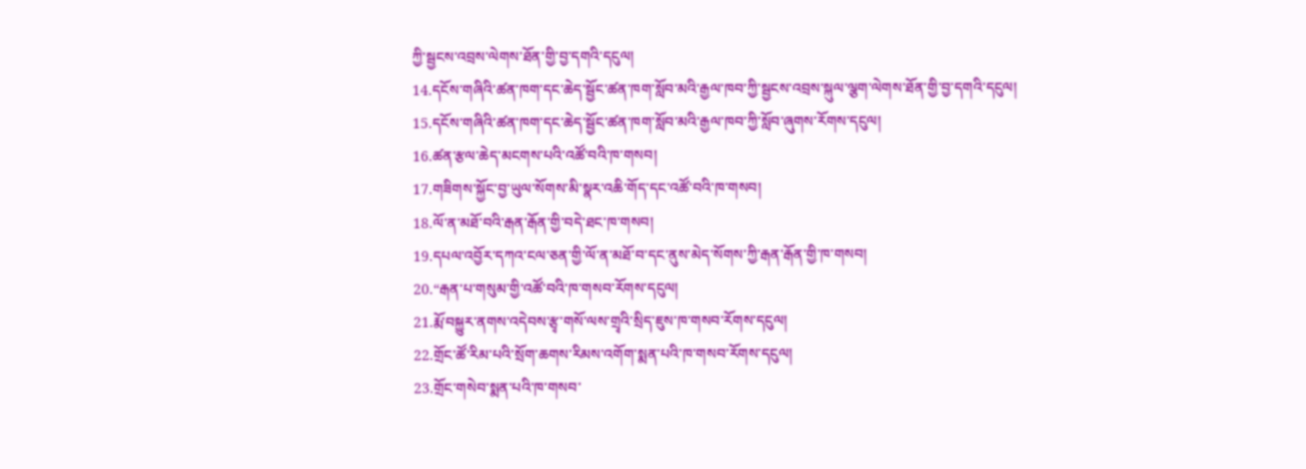ཀྱི་སྦྱངས་འབྲས་ལེགས་ཐོན་གྱི་བྱ་དགའི་དངུལ།
14.དངོས་གཞིའི་ཚན་ཁག་དང་ཆེད་སྦྱོང་ཚན་ཁག་སློབ་མའི་རྒྱལ་ཁབ་ཀྱི་སྦྱངས་འབྲས་སྐུལ་ལྕག་ལེགས་ཐོན་གྱི་བྱ་དགའི་དངུལ།
15.དངོས་གཞིའི་ཚན་ཁག་དང་ཆེད་སྦྱོང་ཚན་ཁག་སློབ་མའི་རྒྱལ་ཁབ་ཀྱི་སློབ་ཞུགས་རོགས་དངུལ།
16.ཚན་རྩལ་ཆེད་མངགས་པའི་འཚོ་བའི་ཁ་གསབ།
17.གཟིགས་སྐྱོང་བྱ་ཡུལ་སོགས་མི་སྣར་འཆི་གོད་དང་འཚོ་བའི་ཁ་གསབ།
18.ལོ་ན་མཐོ་བའི་རྒན་རྒོན་གྱི་བདེ་ཐང་ཁ་གསབ།
19.དཔལ་འབྱོར་དཀའ་ངལ་ཅན་གྱི་ལོ་ན་མཐོ་བ་དང་ནུས་མེད་སོགས་ཀྱི་རྒན་རྒོན་གྱི་ཁ་གསབ།
20.“རྒན་པ་གསུམ་གྱི་འཚོ་བའི་ཁ་གསབ་རོགས་དངུལ།
21.རྨོ་བསྐྱུར་ནགས་འདེབས་རྩྭ་གསོ་ལས་གྲྭའི་སྲིད་ཇུས་ཁ་གསབ་རོགས་དངུལ།
22.གྲོང་ཚོ་རིམ་པའི་སྲོག་ཆགས་རིམས་འགོག་སྨན་པའི་ཁ་གསབ་རོགས་དངུལ།
23.གྲོང་གསེབ་སྨན་པའི་ཁ་གསབ་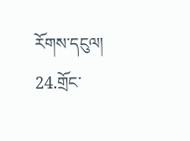རོགས་དངུལ།
24.གྲོང་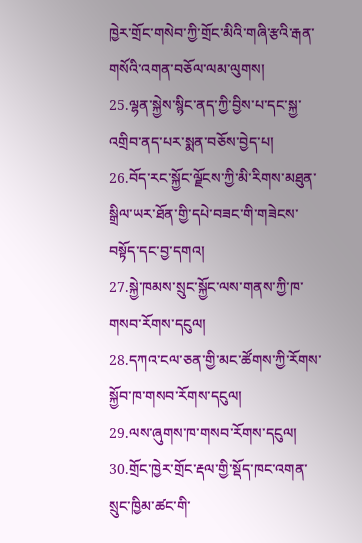ཁྱེར་གྲོང་གསེབ་ཀྱི་གྲོང་མིའི་གཞི་རྩའི་རྒན་གསོའི་འགན་བཅོལ་ལམ་ལུགས།
25.ལྷན་སྐྱེས་སྙིང་ནད་ཀྱི་བྱིས་པ་དང་སྐྱ་འགྲིབ་ནད་པར་སྨན་བཅོས་བྱེད་པ།
26.བོད་རང་སྐྱོང་ལྗོངས་ཀྱི་མི་རིགས་མཐུན་སྒྲིལ་ཡར་ཐོན་གྱི་དཔེ་བཟང་གི་གཟེངས་བསྟོད་དང་བྱ་དགའ།
27.སྐྱེ་ཁམས་སྲུང་སྐྱོང་ལས་གནས་ཀྱི་ཁ་གསབ་རོགས་དངུལ།
28.དཀའ་ངལ་ཅན་གྱི་མང་ཚོགས་ཀྱི་རོགས་སྐྱོབ་ཁ་གསབ་རོགས་དངུལ།
29.ལས་ཞུགས་ཁ་གསབ་རོགས་དངུལ།
30.གྲོང་ཁྱེར་གྲོང་རྡལ་གྱི་སྡོད་ཁང་འགན་སྲུང་ཁྱིམ་ཚང་གི་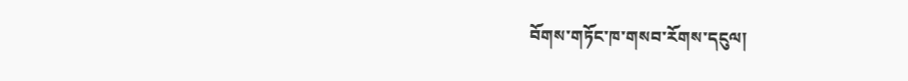བོགས་གཏོང་ཁ་གསབ་རོགས་དངུལ།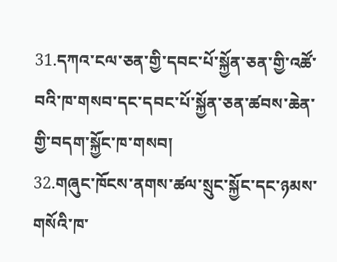31.དཀའ་ངལ་ཅན་གྱི་དབང་པོ་སྐྱོན་ཅན་གྱི་འཚོ་བའི་ཁ་གསབ་དང་དབང་པོ་སྐྱོན་ཅན་ཚབས་ཆེན་གྱི་བདག་སྐྱོང་ཁ་གསབ།
32.གཞུང་ཁོངས་ནགས་ཚལ་སྲུང་སྐྱོང་དང་ཉམས་གསོའི་ཁ་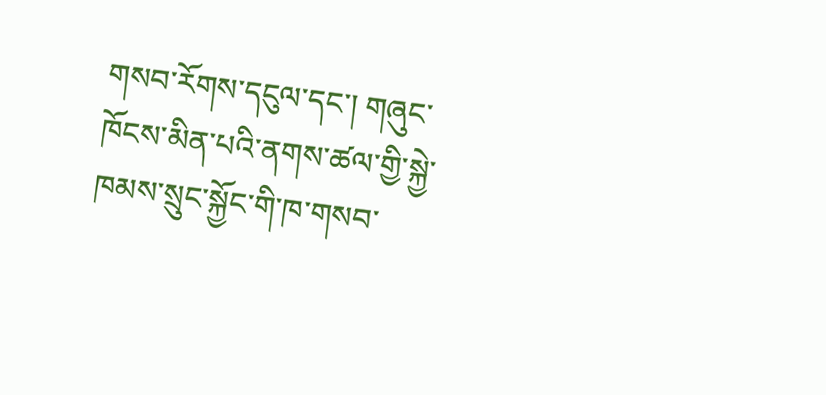གསབ་རོགས་དངུལ་དང་། གཞུང་ཁོངས་མིན་པའི་ནགས་ཚལ་གྱི་སྐྱེ་ཁམས་སྲུང་སྐྱོང་གི་ཁ་གསབ་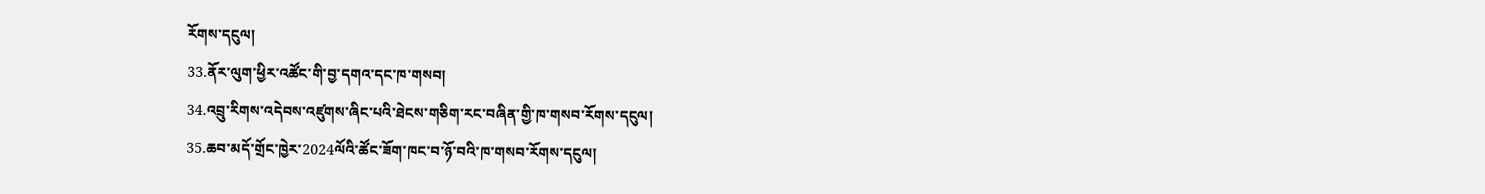རོགས་དངུལ།
33.ནོར་ལུག་ཕྱིར་འཚོང་གི་བྱ་དགའ་དང་ཁ་གསབ།
34.འབྲུ་རིགས་འདེབས་འཛུགས་ཞིང་པའི་ཐེངས་གཅིག་རང་བཞིན་གྱི་ཁ་གསབ་རོགས་དངུལ།
35.ཆབ་མདོ་གྲོང་ཁྱེར་2024ལོའི་ཚོང་ཟོག་ཁང་བ་ཉོ་བའི་ཁ་གསབ་རོགས་དངུལ།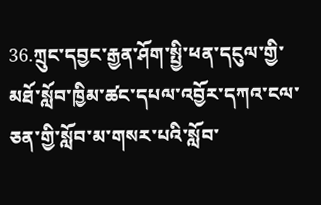36.ཀྲུང་དབྱང་རྒྱན་ཤོག་སྤྱི་ཕན་དངུལ་གྱི་མཐོ་སློབ་ཁྱིམ་ཚང་དཔལ་འབྱོར་དཀའ་ངལ་ཅན་གྱི་སློབ་མ་གསར་པའི་སློབ་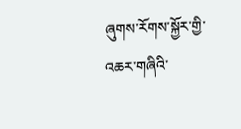ཞུགས་རོགས་སྐྱོར་གྱི་འཆར་གཞིའི་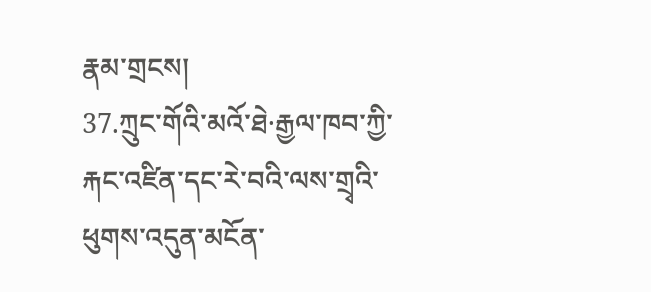རྣམ་གྲངས།
37.ཀྲུང་གོའི་མའོ་ཐེ·རྒྱལ་ཁབ་ཀྱི་རྐང་འཛིན་དང་རེ་བའི་ལས་གྲྭའི་ཕུགས་འདུན་མངོན་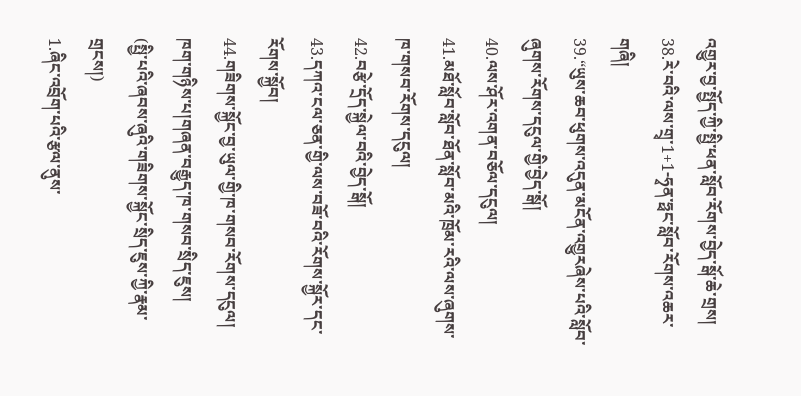འགྱུར་བྱ་སྤྱོད་ཀྱི་སྤྱི་ཕན་སློབ་རོགས་བྱེད་སྒོ་ཆེ་གྲས།
38.རེ་བའི་ལས་གྲྭ་1+1-ཧྭན་ཧྥང་སློབ་རོགས་འཆར་གཞི།
39.“ཡུས་ཆབ་ཕུགས་འདུན་མངོན་འགྱུརཞེས་པའི་སློབ་ཞུགས་རོགས་དངུལ་གྱི་བྱེད་སྒོ།
40.ལས་ཤོར་འགན་བཅོལ་དངུལ།
41.མཐོ་སློབ་སློབ་ཐོན་སློབ་མའི་ཁྲོམ་རའི་ལས་ཞུགས་ཁ་གསབ་རོགས་དངུལ།
42.བརྩེ་དྲོད་སྐྱེལ་བའི་བྱེད་སྒོ།
43.དཀའ་ངལ་ཅན་གྱི་ལས་བཟོ་བའི་རོགས་སྐྱོར་དང་རོགས་སྐྱོབ།
44.གཟིགས་སྐྱོང་བྱ་ཡུལ་གྱི་ཁ་གསབ་རོགས་དངུལ།
ཁག་གཉིས་པ།གཞན་བརྒྱུད་ཁ་གསབ་སྲིད་ཇུས།
(སྤྱི་པའི་ཞབས་ཞུའི་གཟིགས་སྐྱོང་སྲིད་ཇུས་ཀྱི་རྣམ་གྲངས།)
1.ཞིང་འབྲོག་པའི་རྩལ་ནུས་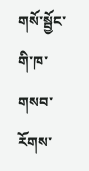གསོ་སྦྱོང་གི་ཁ་གསབ་རོགས་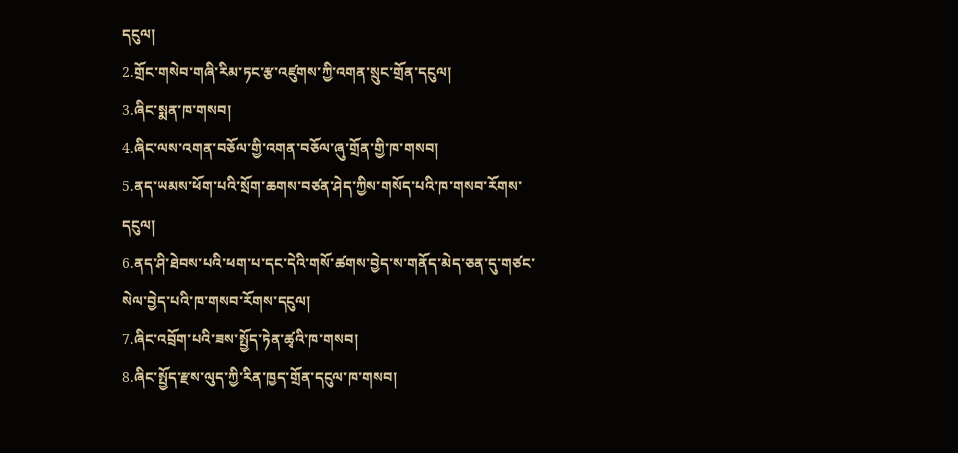དངུལ།
2.གྲོང་གསེབ་གཞི་རིམ་ཏང་རྩ་འཛུགས་ཀྱི་འགན་སྲུང་གྲོན་དངུལ།
3.ཞིང་སྨན་ཁ་གསབ།
4.ཞིང་ལས་འགན་བཅོལ་གྱི་འགན་བཅོལ་ཞུ་གྲོན་གྱི་ཁ་གསབ།
5.ནད་ཡམས་ཕོག་པའི་སྲོག་ཆགས་བཙན་ཤེད་ཀྱིས་གསོད་པའི་ཁ་གསབ་རོགས་དངུལ།
6.ནད་ཤི་ཐེབས་པའི་ཕག་པ་དང་དེའི་གསོ་ཚགས་བྱེད་ས་གནོད་མེད་ཅན་དུ་གཙང་སེལ་བྱེད་པའི་ཁ་གསབ་རོགས་དངུལ།
7.ཞིང་འབྲོག་པའི་ཟས་སྤྱོད་ཏེན་ཚྭའི་ཁ་གསབ།
8.ཞིང་སྤྱོད་རྫས་ལུད་ཀྱི་རིན་ཁྱད་གྲོན་དངུལ་ཁ་གསབ།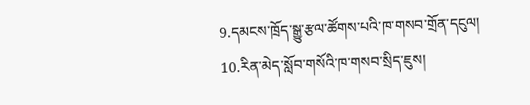9.དམངས་ཁྲོད་སྒྱུ་རྩལ་ཚོགས་པའི་ཁ་གསབ་གྲོན་དངུལ།
10.རིན་མེད་སློབ་གསོའི་ཁ་གསབ་སྲིད་ཇུས།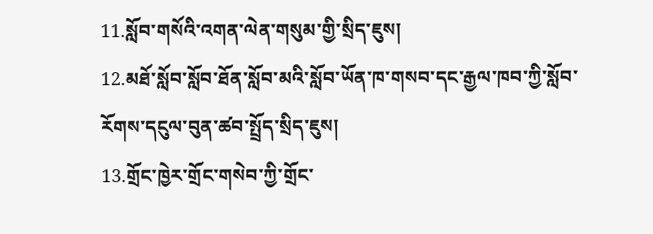11.སློབ་གསོའི་འགན་ལེན་གསུམ་གྱི་སྲིད་ཇུས།
12.མཐོ་སློབ་སློབ་ཐོན་སློབ་མའི་སློབ་ཡོན་ཁ་གསབ་དང་རྒྱལ་ཁབ་ཀྱི་སློབ་རོགས་དངུལ་བུན་ཚབ་སྤྲོད་སྲིད་ཇུས།
13.གྲོང་ཁྱེར་གྲོང་གསེབ་ཀྱི་གྲོང་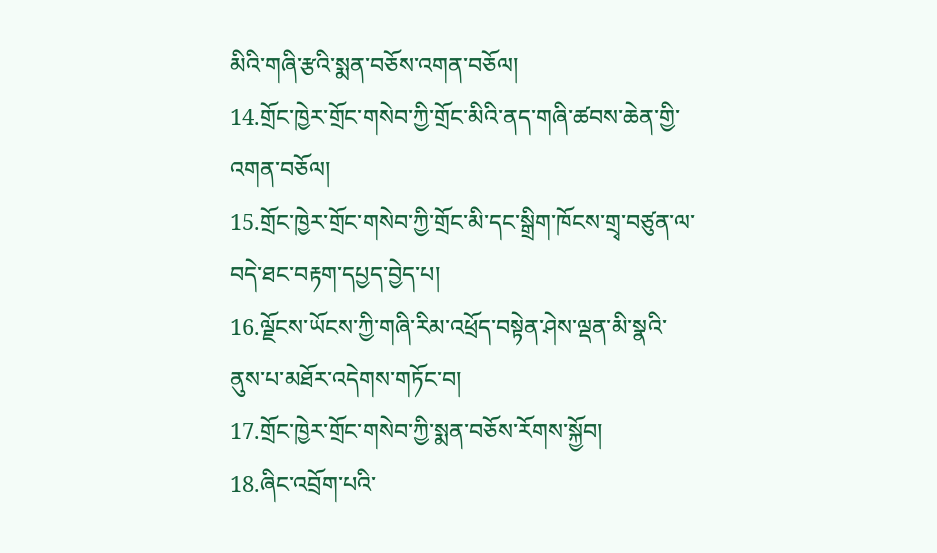མིའི་གཞི་རྩའི་སྨན་བཅོས་འགན་བཅོལ།
14.གྲོང་ཁྱེར་གྲོང་གསེབ་ཀྱི་གྲོང་མིའི་ནད་གཞི་ཚབས་ཆེན་གྱི་འགན་བཅོལ།
15.གྲོང་ཁྱེར་གྲོང་གསེབ་ཀྱི་གྲོང་མི་དང་སྒྲིག་ཁོངས་གྲྭ་བཙུན་ལ་བདེ་ཐང་བརྟག་དཔྱད་བྱེད་པ།
16.ལྗོངས་ཡོངས་ཀྱི་གཞི་རིམ་འཕྲོད་བསྟེན་ཤེས་ལྡན་མི་སྣའི་ནུས་པ་མཐོར་འདེགས་གཏོང་བ།
17.གྲོང་ཁྱེར་གྲོང་གསེབ་ཀྱི་སྨན་བཅོས་རོགས་སྐྱོབ།
18.ཞིང་འབྲོག་པའི་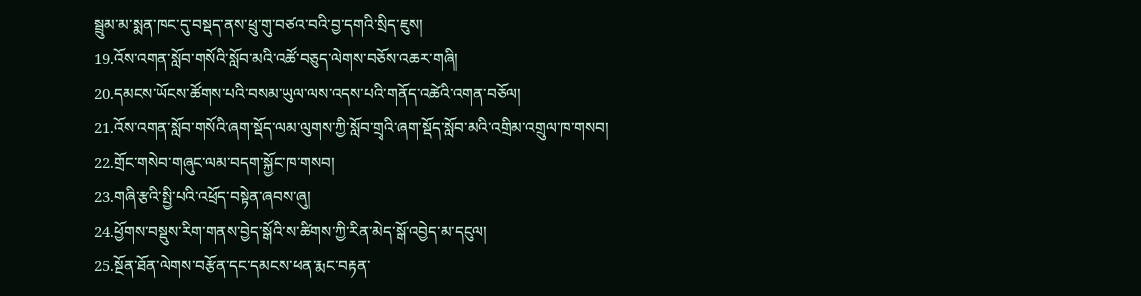སྦྲུམ་མ་སྨན་ཁང་དུ་བསྡད་ནས་ཕྲུ་གུ་བཙའ་བའི་བྱ་དགའི་སྲིད་ཇུས།
19.འོས་འགན་སློབ་གསོའི་སློབ་མའི་འཚོ་བཅུད་ལེགས་བཅོས་འཆར་གཞི།
20.དམངས་ཡོངས་ཚོགས་པའི་བསམ་ཡུལ་ལས་འདས་པའི་གནོད་འཚེའི་འགན་བཅོལ།
21.འོས་འགན་སློབ་གསོའི་ཞག་སྡོད་ལམ་ལུགས་ཀྱི་སློབ་གྲྭའི་ཞག་སྡོད་སློབ་མའི་འགྲིམ་འགྲུལ་ཁ་གསབ།
22.གྲོང་གསེབ་གཞུང་ལམ་བདག་སྐྱོང་ཁ་གསབ།
23.གཞི་རྩའི་སྤྱི་པའི་འཕྲོད་བསྟེན་ཞབས་ཞུ།
24.ཕྱོགས་བསྡུས་རིག་གནས་བྱེད་སྒོའི་ས་ཚིགས་ཀྱི་རིན་མེད་སྒོ་འབྱེད་མ་དངུལ།
25.སྔོན་ཐོན་ལེགས་བརྩོན་དང་དམངས་ཕན་རྨང་བརྟན་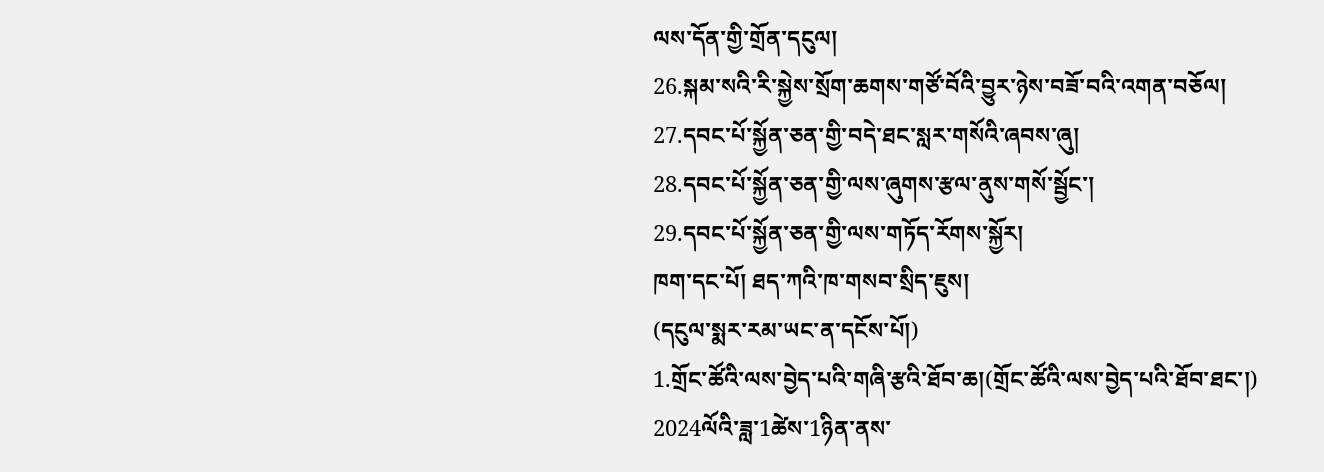ལས་དོན་གྱི་གྲོན་དངུལ།
26.སྐམ་སའི་རི་སྐྱེས་སྲོག་ཆགས་གཙོ་བོའི་བྱུར་ཉེས་བཟོ་བའི་འགན་བཅོལ།
27.དབང་པོ་སྐྱོན་ཅན་གྱི་བདེ་ཐང་སླར་གསོའི་ཞབས་ཞུ།
28.དབང་པོ་སྐྱོན་ཅན་གྱི་ལས་ཞུགས་རྩལ་ནུས་གསོ་སྦྱོང་།
29.དབང་པོ་སྐྱོན་ཅན་གྱི་ལས་གཏོད་རོགས་སྐྱོར།
ཁག་དང་པོ། ཐད་ཀའི་ཁ་གསབ་སྲིད་ཇུས།
(དངུལ་སྨར་རམ་ཡང་ན་དངོས་པོ།)
1.གྲོང་ཚོའི་ལས་བྱེད་པའི་གཞི་རྩའི་ཐོབ་ཆ།(གྲོང་ཚོའི་ལས་བྱེད་པའི་ཐོབ་ཐང་།)
2024ལོའི་ཟླ་1ཚེས་1ཉིན་ནས་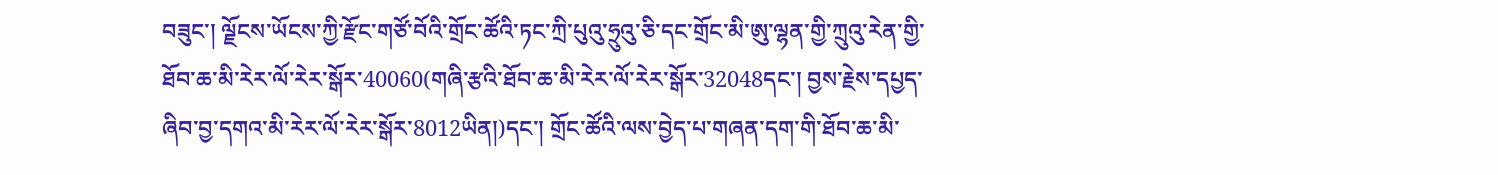བཟུང་། ལྗོངས་ཡོངས་ཀྱི་རྫོང་གཙོ་བོའི་གྲོང་ཚོའི་ཏང་ཀྲི་པུའུ་ཧྲུའུ་ཅི་དང་གྲོང་མི་ཨུ་ལྷན་གྱི་ཀྲུའུ་རེན་གྱི་ཐོབ་ཆ་མི་རེར་ལོ་རེར་སྒོར་40060(གཞི་རྩའི་ཐོབ་ཆ་མི་རེར་ལོ་རེར་སྒོར་32048དང་། བྱས་རྗེས་དཔྱད་ཞིབ་བྱ་དགའ་མི་རེར་ལོ་རེར་སྒོར་8012ཡིན།)དང་། གྲོང་ཚོའི་ལས་བྱེད་པ་གཞན་དག་གི་ཐོབ་ཆ་མི་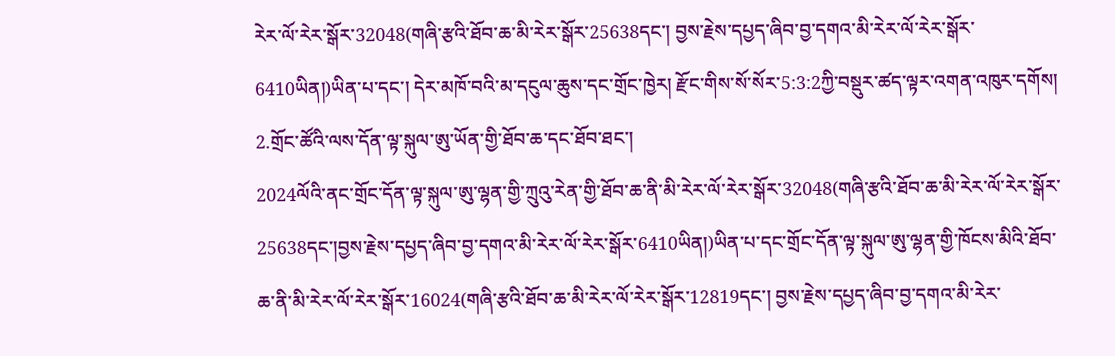རེར་ལོ་རེར་སྒོར་32048(གཞི་རྩའི་ཐོབ་ཆ་མི་རེར་སྒོར་25638དང་། བྱས་རྗེས་དཔྱད་ཞིབ་བྱ་དགའ་མི་རེར་ལོ་རེར་སྒོར་6410ཡིན།)ཡིན་པ་དང་། དེར་མཁོ་བའི་མ་དངུལ་ཆུས་དང་གྲོང་ཁྱེར། རྫོང་གིས་སོ་སོར་5:3:2ཀྱི་བསྡུར་ཚད་ལྟར་འགན་འཁུར་དགོས།
2.གྲོང་ཚོའི་ལས་དོན་ལྟ་སྐུལ་ཨུ་ཡོན་གྱི་ཐོབ་ཆ་དང་ཐོབ་ཐང་།
2024ལོའི་ནང་གྲོང་དོན་ལྟ་སྐུལ་ཨུ་ལྷན་གྱི་ཀྲུའུ་རེན་གྱི་ཐོབ་ཆ་ནི་མི་རེར་ལོ་རེར་སྒོར་32048(གཞི་རྩའི་ཐོབ་ཆ་མི་རེར་ལོ་རེར་སྒོར་25638དང་།བྱས་རྗེས་དཔྱད་ཞིབ་བྱ་དགའ་མི་རེར་ལོ་རེར་སྒོར་6410ཡིན།)ཡིན་པ་དང་གྲོང་དོན་ལྟ་སྐུལ་ཨུ་ལྷན་གྱི་ཁོངས་མིའི་ཐོབ་ཆ་ནི་མི་རེར་ལོ་རེར་སྒོར་16024(གཞི་རྩའི་ཐོབ་ཆ་མི་རེར་ལོ་རེར་སྒོར་12819དང་། བྱས་རྗེས་དཔྱད་ཞིབ་བྱ་དགའ་མི་རེར་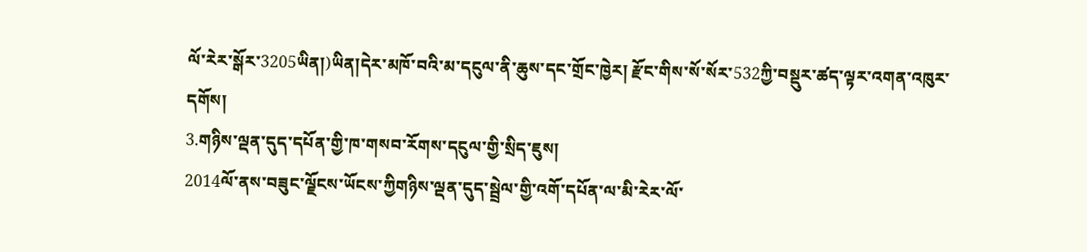ལོ་རེར་སྒོར་3205ཡིན།)ཡིན།དེར་མཁོ་བའི་མ་དངུལ་ནི་ཆུས་དང་གྲོང་ཁྱེར། རྫོང་གིས་སོ་སོར་532ཀྱི་བསྡུར་ཚད་ལྟར་འགན་འཁུར་དགོས།
3.གཉིས་ལྡན་དུད་དཔོན་གྱི་ཁ་གསབ་རོགས་དངུལ་གྱི་སྲིད་ཇུས།
2014ལོ་ནས་བཟུང་ལྗོངས་ཡོངས་ཀྱིགཉིས་ལྡན་དུད་སྦྲེལ་གྱི་འགོ་དཔོན་ལ་མི་རེར་ལོ་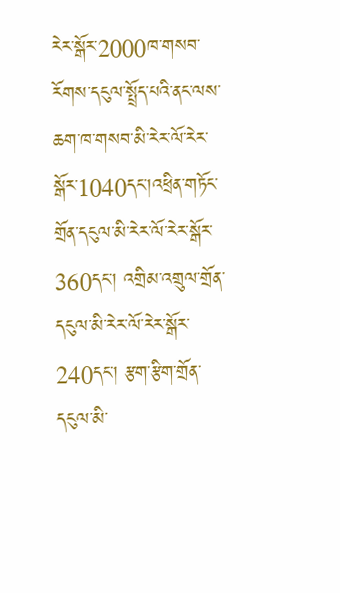རེར་སྒོར་2000ཁ་གསབ་རོགས་དངུལ་སྤྲོད་པའི་ནང་ལས་ཆག་ཁ་གསབ་མི་རེར་ལོ་རེར་སྒོར་1040དང་།འཕྲིན་གཏོང་གྲོན་དངུལ་མི་རེར་ལོ་རེར་སྒོར་360དང་། འགྲིམ་འགྲུལ་གྲོན་དངུལ་མི་རེར་ལོ་རེར་སྒོར་240དང་། རྩག་རྩིག་གྲོན་དངུལ་མི་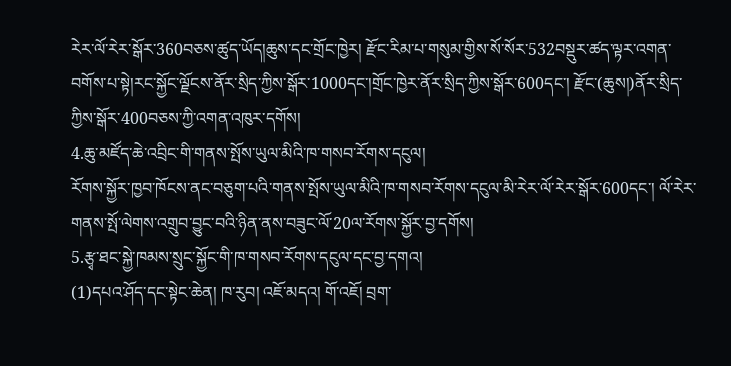རེར་ལོ་རེར་སྒོར་360བཅས་ཚུད་ཡོད།ཆུས་དང་གྲོང་ཁྱེར། རྫོང་རིམ་པ་གསུམ་གྱིས་སོ་སོར་532བསྡུར་ཚད་ལྟར་འགན་བགོས་པ་སྟེ།རང་སྐྱོང་ལྗོངས་ནོར་སྲིད་ཀྱིས་སྒོར་1000དང་།གྲོང་ཁྱེར་ནོར་སྲིད་ཀྱིས་སྒོར་600དང་། རྫོང་(ཆུས།)ནོར་སྲིད་ཀྱིས་སྒོར་400བཅས་ཀྱི་འགན་འཁུར་དགོས།
4.ཆུ་མཛོད་ཆེ་འབྲིང་གི་གནས་སྤོས་ཡུལ་མིའི་ཁ་གསབ་རོགས་དངུལ།
རོགས་སྐྱོར་ཁྱབ་ཁོངས་ནང་བཅུག་པའི་གནས་སྤོས་ཡུལ་མིའི་ཁ་གསབ་རོགས་དངུལ་མི་རེར་ལོ་རེར་སྒོར་600དང་། ལོ་རེར་གནས་སྤོ་ལེགས་འགྲུབ་བྱུང་བའི་ཉིན་ནས་བཟུང་ལོ་20ལ་རོགས་སྐྱོར་བྱ་དགོས།
5.རྩྭ་ཐང་སྐྱེ་ཁམས་སྲུང་སྐྱོང་གི་ཁ་གསབ་རོགས་དངུལ་དང་བྱ་དགའ།
(1)དཔའ་ཤོད་དང་སྟེང་ཆེན། ཁ་རུབ། འཇོ་མདའ། གོ་འཇོ། བྲག་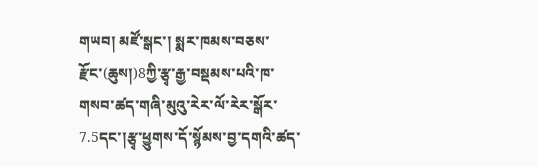གཡབ། མཛོ་སྒང་། སྨར་ཁམས་བཅས་རྫོང་(ཆུས།)8ཀྱི་རྩྭ་རྒྱ་བསྡམས་པའི་ཁ་གསབ་ཚད་གཞི་མུའུ་རེར་ལོ་རེར་སྒོར་7.5དང་།རྩྭ་ཕྱུགས་དོ་སྙོམས་བྱ་དགའི་ཚད་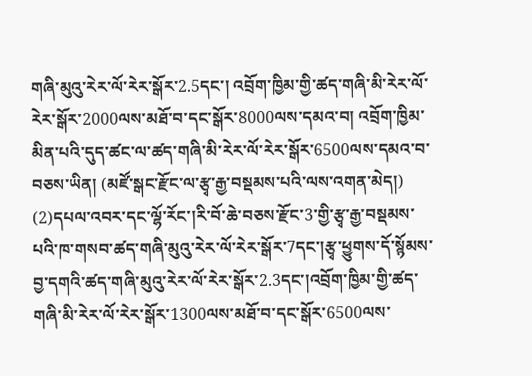གཞི་མུའུ་རེར་ལོ་རེར་སྒོར་2.5དང་། འབྲོག་ཁྱིམ་གྱི་ཚད་གཞི་མི་རེར་ལོ་རེར་སྒོར་2000ལས་མཐོ་བ་དང་སྒོར་8000ལས་དམའ་བ། འབྲོག་ཁྱིམ་མིན་པའི་དུད་ཚང་ལ་ཚད་གཞི་མི་རེར་ལོ་རེར་སྒོར་6500ལས་དམའ་བ་བཅས་ཡིན། (མཛོ་སྒང་རྫོང་ལ་རྩྭ་རྒྱ་བསྡམས་པའི་ལས་འགན་མེད།)
(2)དཔལ་འབར་དང་ལྷོ་རོང་།རི་བོ་ཆེ་བཅས་རྫོང་3་གྱི་རྩྭ་རྒྱ་བསྡམས་པའི་ཁ་གསབ་ཚད་གཞི་མུའུ་རེར་ལོ་རེར་སྒོར་7དང་།རྩྭ་ཕྱུགས་དོ་སྙོམས་བྱ་དགའི་ཚད་གཞི་མུའུ་རེར་ལོ་རེར་སྒོར་2.3དང་།འབྲོག་ཁྱིམ་གྱི་ཚད་གཞི་མི་རེར་ལོ་རེར་སྒོར་1300ལས་མཐོ་བ་དང་སྒོར་6500ལས་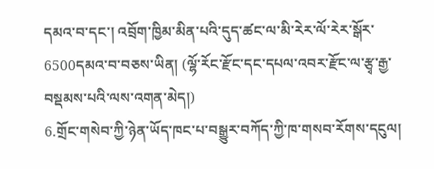དམའ་བ་དང་། འབྲོག་ཁྱིམ་མིན་པའི་དུད་ཚང་ལ་མི་རེར་ལོ་རེར་སྒོར་6500དམའ་བ་བཅས་ཡིན། (ལྷོ་རོང་རྫོང་དང་དཔལ་འབར་རྫོང་ལ་རྩྭ་རྒྱ་བསྡམས་པའི་ལས་འགན་མེད།)
6.གྲོང་གསེབ་ཀྱི་ཉེན་ཡོད་ཁང་པ་བསྒྱུར་བཀོད་ཀྱི་ཁ་གསབ་རོགས་དངུལ།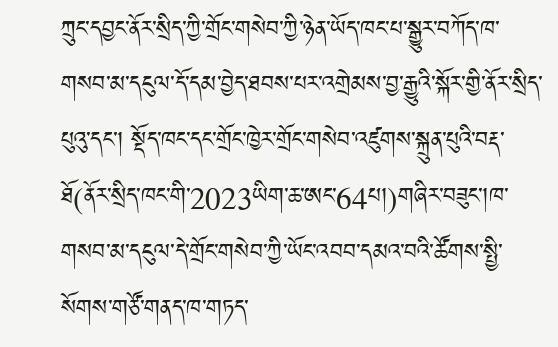ཀྲུང་དབྱང་ནོར་སྲིད་ཀྱི་གྲོང་གསེབ་ཀྱི་ཉེན་ཡོད་ཁང་པ་སྒྱུར་བཀོད་ཁ་གསབ་མ་དངུལ་དོ་དམ་བྱེད་ཐབས་པར་འགྲེམས་བྱ་རྒྱུའི་སྐོར་གྱི་ནོར་སྲིད་པུའུ་དང་། སྡོད་ཁང་དང་གྲོང་ཁྱེར་གྲོང་གསེབ་འཛུགས་སྐྲུན་པུའི་བརྡ་ཐོ(ནོར་སྲིད་ཁང་གི་2023ཡིག་ཆ་ཨང་64པ།)གཞིར་བཟུང་།ཁ་གསབ་མ་དངུལ་དེ་གྲོང་གསེབ་ཀྱི་ཡོང་འབབ་དམའ་བའི་ཚོགས་སྤྱི་སོགས་གཙོ་གནད་ཁ་གཏད་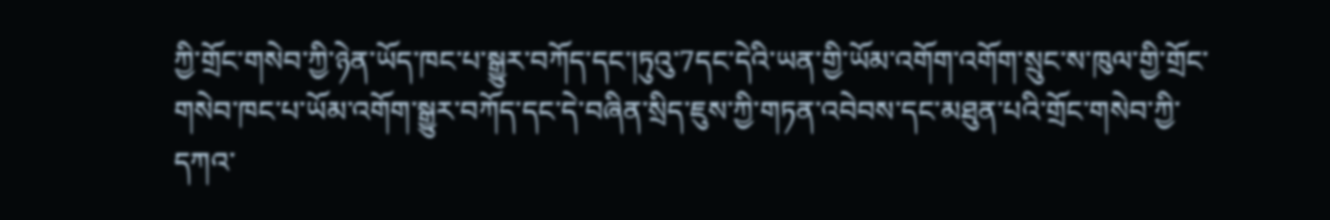ཀྱི་གྲོང་གསེབ་ཀྱི་ཉེན་ཡོད་ཁང་པ་སྒྱུར་བཀོད་དང་།ཏུའུ་7དང་དེའི་ཡན་གྱི་ཡོམ་འགོག་འགོག་སྲུང་ས་ཁུལ་གྱི་གྲོང་གསེབ་ཁང་པ་ཡོམ་འགོག་སྒྱུར་བཀོད་དང་དེ་བཞིན་སྲིད་ཇུས་ཀྱི་གཏན་འབེབས་དང་མཐུན་པའི་གྲོང་གསེབ་ཀྱི་དཀའ་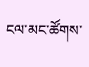ངལ་མང་ཚོགས་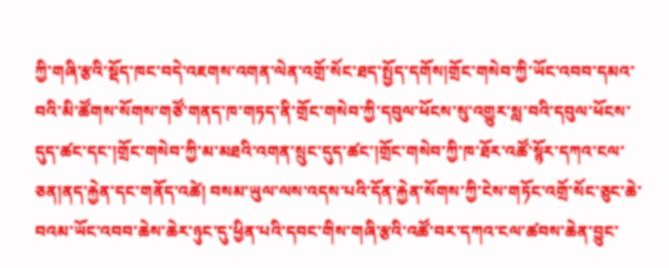ཀྱི་གཞི་རྩའི་སྡོད་ཁང་བདེ་འཇགས་འགན་ལེན་འགྲོ་སོང་ཐད་སྤྱོད་དགོས།གྲོང་གསེབ་ཀྱི་ཡོང་འབབ་དམའ་བའི་མི་ཚོགས་སོགས་གཙོ་གནད་ཁ་གཏད་ནི་གྲོང་གསེབ་ཀྱི་དབུལ་ཕོངས་སུ་འགྱུར་སླ་བའི་དབུལ་ཕོངས་དུད་ཚང་དང་།གྲོང་གསེབ་ཀྱི་མ་མཐའི་འགན་སྲུང་དུད་ཚང་།གྲོང་གསེབ་ཀྱི་ཁ་ཐོར་འཚོ་སྙོར་དཀའ་ངལ་ཅན།ནད་རྐྱེན་དང་གནོད་འཚེ། བསམ་ཡུལ་ལས་འདས་པའི་དོན་རྐྱེན་སོགས་ཀྱི་ངེས་གཏོང་འགྲོ་སོང་ཅུང་ཆེ་བའམ་ཡོང་འབབ་ཆེས་ཆེར་ཉུང་དུ་ཕྱིན་པའི་དབང་གིས་གཞི་རྩའི་འཚོ་བར་དཀའ་ངལ་ཚབས་ཆེན་བྱུང་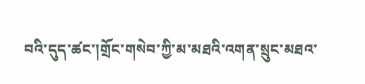བའི་དུད་ཚང་།གྲོང་གསེབ་ཀྱི་མ་མཐའི་འགན་སྲུང་མཐའ་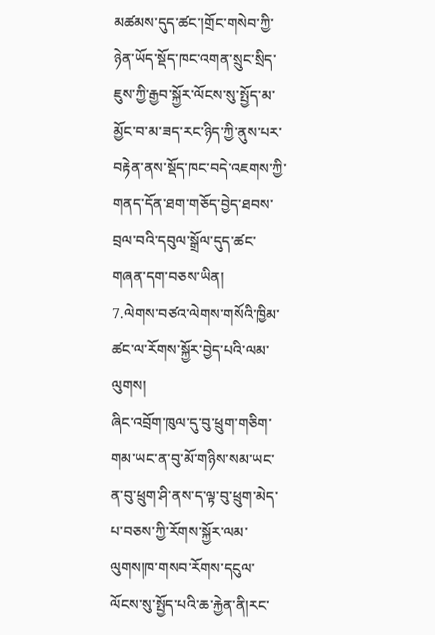མཚམས་དུད་ཚང་།གྲོང་གསེབ་ཀྱི་ཉེན་ཡོད་སྡོད་ཁང་འགན་སྲུང་སྲིད་ཇུས་ཀྱི་རྒྱབ་སྐྱོར་ལོངས་སུ་སྤྱོད་མ་མྱོང་བ་མ་ཟད་རང་ཉིད་ཀྱི་ནུས་པར་བརྟེན་ནས་སྡོད་ཁང་བདེ་འཇགས་ཀྱི་གནད་དོན་ཐག་གཅོད་བྱེད་ཐབས་བྲལ་བའི་དབུལ་སྒྲོལ་དུད་ཚང་གཞན་དག་བཅས་ཡིན།
7.ལེགས་བཙའ་ལེགས་གསོའི་ཁྱིམ་ཚང་ལ་རོགས་སྐྱོར་བྱེད་པའི་ལམ་ལུགས།
ཞིང་འབྲོག་ཁུལ་དུ་བུ་ཕྲུག་གཅིག་གམ་ཡང་ན་བུ་མོ་གཉིས་སམ་ཡང་ན་བུ་ཕྲུག་ཤི་ནས་ད་ལྟ་བུ་ཕྲུག་མེད་པ་བཅས་ཀྱི་རོགས་སྐྱོར་ལམ་ལུགས།ཁ་གསབ་རོགས་དངུལ་ལོངས་སུ་སྤྱོད་པའི་ཆ་རྐྱེན་ནི།རང་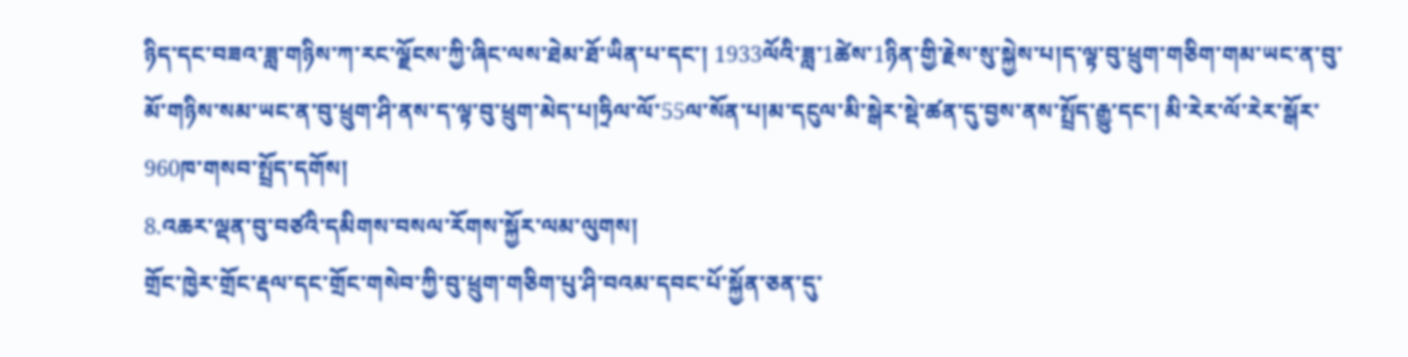ཉིད་དང་བཟའ་ཟླ་གཉིས་ཀ་རང་ལྗོངས་ཀྱི་ཞིང་ལས་ཐེམ་ཐོ་ཡིན་པ་དང་། 1933ལོའི་ཟླ་1ཚེས་1ཉིན་གྱི་རྗེས་སུ་སྐྱེས་པ།ད་ལྟ་བུ་ཕྲུག་གཅིག་གམ་ཡང་ན་བུ་མོ་གཉིས་སམ་ཡང་ན་བུ་ཕྲུག་ཤི་ནས་ད་ལྟ་བུ་ཕྲུག་མེད་པ།ཧྲིལ་ལོ་55ལ་སོན་པ།མ་དངུལ་མི་སྒེར་སྡེ་ཚན་དུ་བྱས་ནས་སྤྲོད་རྒྱུ་དང་། མི་རེར་ལོ་རེར་སྒོར་960ཁ་གསབ་སྤྲོད་དགོས།
8.འཆར་ལྡན་བུ་བཙའི་དམིགས་བསལ་རོགས་སྐྱོར་ལམ་ལུགས།
གྲོང་ཁྱེར་གྲོང་རྡལ་དང་གྲོང་གསེབ་ཀྱི་བུ་ཕྲུག་གཅིག་པུ་ཤི་བའམ་དབང་པོ་སྐྱོན་ཅན་དུ་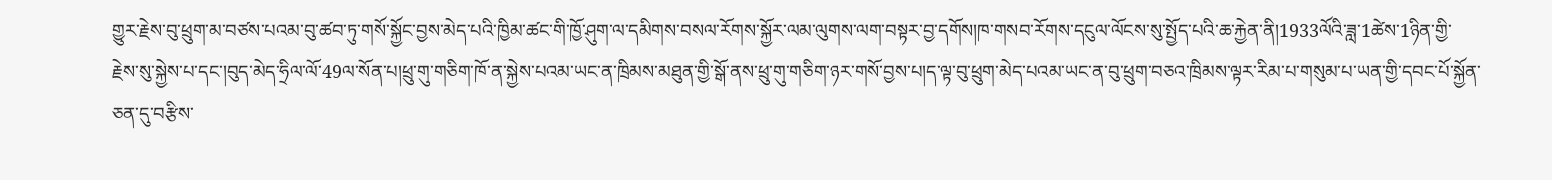གྱུར་རྗེས་བུ་ཕྲུག་མ་བཙས་པའམ་བུ་ཚབ་ཏུ་གསོ་སྐྱོང་བྱས་མེད་པའི་ཁྱིམ་ཚང་གི་ཁྱོ་ཤུག་ལ་དམིགས་བསལ་རོགས་སྐྱོར་ལམ་ལུགས་ལག་བསྟར་བྱ་དགོས།ཁ་གསབ་རོགས་དངུལ་ལོངས་སུ་སྤྱོད་པའི་ཆ་རྐྱེན་ནི།1933ལོའི་ཟླ་1ཚེས་1ཉིན་གྱི་རྗེས་སུ་སྐྱེས་པ་དང་།བུད་མེད་ཧྲིལ་ལོ་49ལ་སོན་པ།ཕྲུ་གུ་གཅིག་ཁོ་ན་སྐྱེས་པའམ་ཡང་ན་ཁྲིམས་མཐུན་གྱི་སྒོ་ནས་ཕྲུ་གུ་གཅིག་ཉར་གསོ་བྱས་པ།ད་ལྟ་བུ་ཕྲུག་མེད་པའམ་ཡང་ན་བུ་ཕྲུག་བཅའ་ཁྲིམས་ལྟར་རིམ་པ་གསུམ་པ་ཡན་གྱི་དབང་པོ་སྐྱོན་ཅན་དུ་བརྩིས་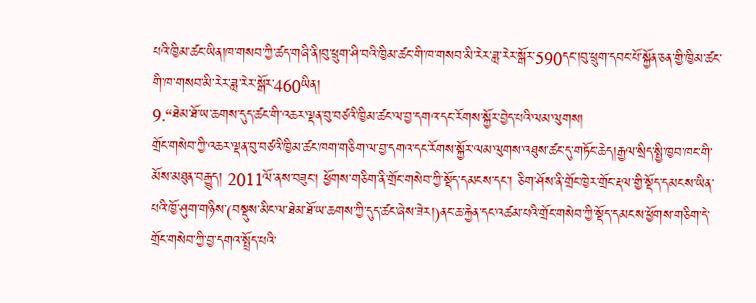པའི་ཁྱིམ་ཚང་ཡིན།ཁ་གསབ་ཀྱི་ཚད་གཞི་ནི།བུ་ཕྲུག་ཤི་བའི་ཁྱིམ་ཚང་གི་ཁ་གསབ་མི་རེར་ཟླ་རེར་སྒོར་590དང་།བུ་ཕྲུག་དབང་པོ་སྐྱོན་ཅན་གྱི་ཁྱིམ་ཚང་གི་ཁ་གསབ་མི་རེར་ཟླ་རེར་སྒོར་460ཡིན།
9.“ཐེམ་ཐོ་ཡ་ཆགས་དུད་ཚང་གི་འཆར་ལྡན་བུ་བཙའི་ཁྱིམ་ཚང་ལ་བྱ་དགའ་དང་རོགས་སྐྱོར་བྱེད་པའི་ལམ་ལུགས།
གྲོང་གསེབ་ཀྱི་འཆར་ལྡན་བུ་བཙའི་ཁྱིམ་ཚང་ཁག་གཅིག་ལ་བྱ་དགའ་དང་རོགས་སྐྱོར་ལམ་ལུགས་འཐུས་ཚང་དུ་གཏོང་ཆེད།རྒྱལ་སྲིད་སྤྱི་ཁྱབ་ཁང་གི་མོས་མཐུན་བརྒྱུད། 2011ལོ་ནས་བཟུང་། ཕྱོགས་གཅིག་ནི་གྲོང་གསེབ་ཀྱི་སྡོད་དམངས་དང་། ཅིག་ཤོས་ནི་གྲོང་ཁྱེར་གྲོང་རྡལ་གྱི་སྡོད་དམངས་ཡིན་པའི་ཁྱོ་ཤུག་གཉིས་(བསྡུས་མིང་ལ་ཐེམ་ཐོ་ཡ་ཆགས་ཀྱི་དུད་ཚང་ཞེས་ཟེར།)ནང་ཆ་རྐྱེན་དང་འཚམ་པའི་གྲོང་གསེབ་ཀྱི་སྡོད་དམངས་ཕྱོགས་གཅིག་དེ་གྲོང་གསེབ་ཀྱི་བྱ་དགའ་སྤྲོད་པའི་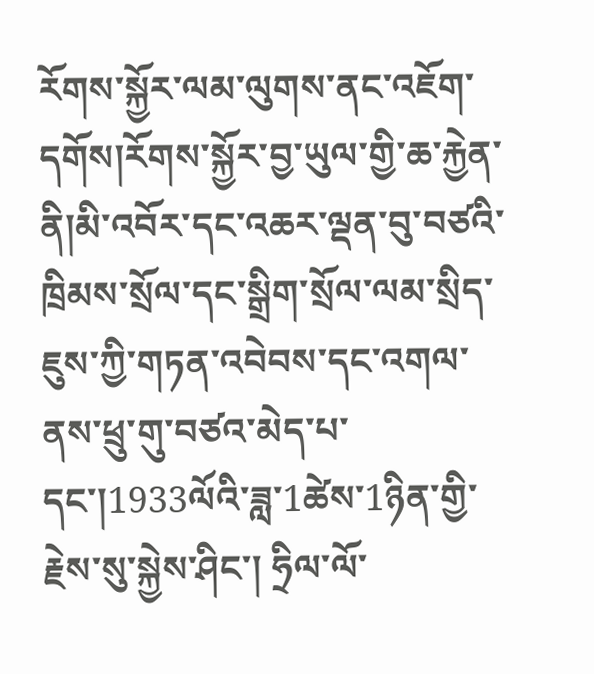རོགས་སྐྱོར་ལམ་ལུགས་ནང་འཇོག་དགོས།རོགས་སྐྱོར་བྱ་ཡུལ་གྱི་ཆ་རྐྱེན་ནི།མི་འབོར་དང་འཆར་ལྡན་བུ་བཙའི་ཁྲིམས་སྲོལ་དང་སྒྲིག་སྲོལ་ལམ་སྲིད་ཇུས་ཀྱི་གཏན་འབེབས་དང་འགལ་ནས་ཕྲུ་གུ་བཙའ་མེད་པ་དང་།1933ལོའི་ཟླ་1ཚེས་1ཉིན་གྱི་རྗེས་སུ་སྐྱེས་ཤིང་། ཧྲིལ་ལོ་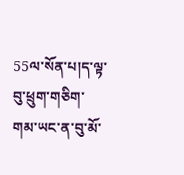55ལ་སོན་པ།ད་ལྟ་བུ་ཕྲུག་གཅིག་གམ་ཡང་ན་བུ་མོ་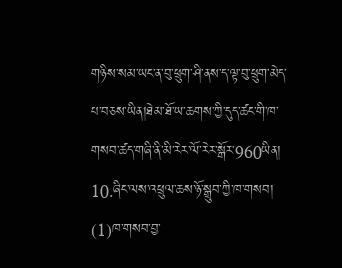གཉིས་སམ་ཡང་ན་བུ་ཕྲུག་ཤི་ནས་ད་ལྟ་བུ་ཕྲུག་མེད་པ་བཅས་ཡིན།ཐེམ་ཐོ་ཡ་ཆགས་ཀྱི་དུད་ཚང་གི་ཁ་གསབ་ཚད་གཞི་ནི་མི་རེར་ལོ་རེར་སྒོར་960ཡིན།
10.ཞིང་ལས་འཕྲུལ་ཆས་ཉོ་སྒྲུབ་ཀྱི་ཁ་གསབ།
(1)ཁ་གསབ་བྱ་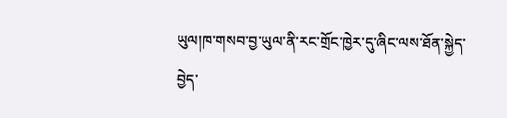ཡུལ།ཁ་གསབ་བྱ་ཡུལ་ནི་རང་གྲོང་ཁྱེར་དུ་ཞིང་ལས་ཐོན་སྐྱེད་བྱེད་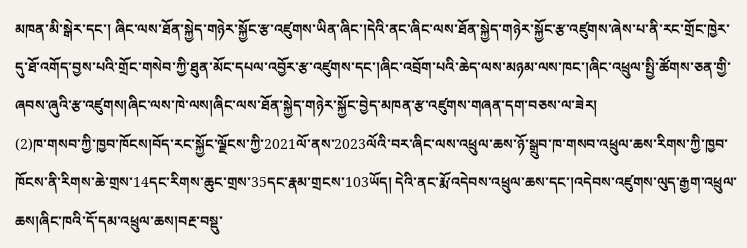མཁན་མི་སྒེར་དང་། ཞིང་ལས་ཐོན་སྐྱེད་གཉེར་སྐྱོང་རྩ་འཛུགས་ཡིན་ཞིང་།དེའི་ནང་ཞིང་ལས་ཐོན་སྐྱེད་གཉེར་སྐྱོང་རྩ་འཛུགས་ཞེས་པ་ནི་རང་གྲོང་ཁྱེར་དུ་ཐོ་འགོད་བྱས་པའི་གྲོང་གསེབ་ཀྱི་ཐུན་མོང་དཔལ་འབྱོར་རྩ་འཛུགས་དང་།ཞིང་འབྲོག་པའི་ཆེད་ལས་མཉམ་ལས་ཁང་།ཞིང་འཕྲུལ་སྤྱི་ཚོགས་ཅན་གྱི་ཞབས་ཞུའི་རྩ་འཛུགས།ཞིང་ལས་ཁེ་ལས།ཞིང་ལས་ཐོན་སྐྱེད་གཉེར་སྐྱོང་བྱེད་མཁན་རྩ་འཛུགས་གཞན་དག་བཅས་ལ་ཟེར།
(2)ཁ་གསབ་ཀྱི་ཁྱབ་ཁོངས།བོད་རང་སྐྱོང་ལྗོངས་ཀྱི་2021ལོ་ནས་2023ལོའི་བར་ཞིང་ལས་འཕྲུལ་ཆས་ཉོ་སྒྲུབ་ཁ་གསབ་འཕྲུལ་ཆས་རིགས་ཀྱི་ཁྱབ་ཁོངས་ནི་རིགས་ཆེ་གྲས་14དང་རིགས་ཆུང་གྲས་35དང་རྣམ་གྲངས་103ཡོད། དེའི་ནང་རྨོ་འདེབས་འཕྲུལ་ཆས་དང་།འདེབས་འཛུགས་ལུད་རྒྱག་འཕྲུལ་ཆས།ཞིང་ཁའི་དོ་དམ་འཕྲུལ་ཆས།བརྔ་བསྡུ་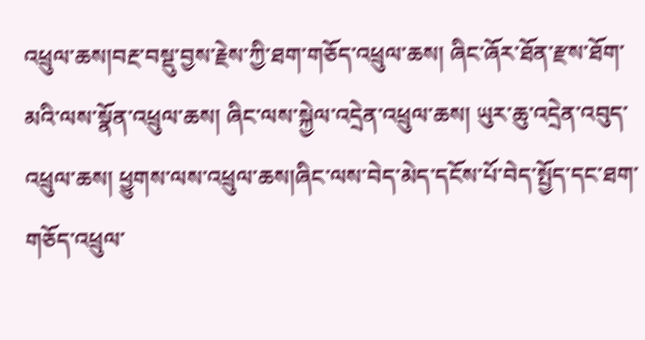འཕྲུལ་ཆས།བརྔ་བསྡུ་བྱས་རྗེས་ཀྱི་ཐག་གཅོད་འཕྲུལ་ཆས། ཞིང་ཞོར་ཐོན་རྫས་ཐོག་མའི་ལས་སྣོན་འཕྲུལ་ཆས། ཞིང་ལས་སྐྱེལ་འདྲེན་འཕྲུལ་ཆས། ཡུར་ཆུ་འདྲེན་འབུད་འཕྲུལ་ཆས། ཕྱུགས་ལས་འཕྲུལ་ཆས།ཞིང་ལས་བེད་མེད་དངོས་པོ་བེད་སྤྱོད་དང་ཐག་གཅོད་འཕྲུལ་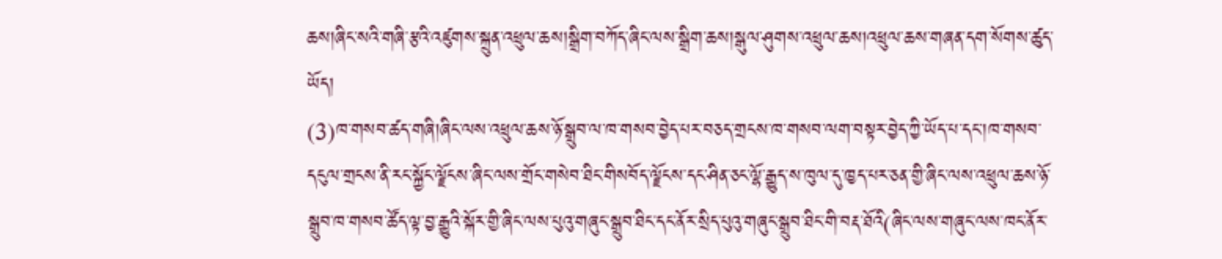ཆས།ཞིང་སའི་གཞི་རྩའི་འཛུགས་སྐྲུན་འཕྲུལ་ཆས།སྒྲིག་བཀོད་ཞིང་ལས་སྒྲིག་ཆས།སྒུལ་ཤུགས་འཕྲུལ་ཆས།འཕྲུལ་ཆས་གཞན་དག་སོགས་ཚུད་ཡོད།
(3)ཁ་གསབ་ཚད་གཞི།ཞིང་ལས་འཕྲུལ་ཆས་ཉོ་སྒྲུབ་ལ་ཁ་གསབ་བྱེད་པར་བཅད་གྲངས་ཁ་གསབ་ལག་བསྟར་བྱེད་ཀྱི་ཡོད་པ་དང་།ཁ་གསབ་དངུལ་གྲངས་ནི་རང་སྐྱོང་ལྗོངས་ཞིང་ལས་གྲོང་གསེབ་ཐིང་གིསབོད་ལྗོངས་དང་ཤིན་ཅང་ལྷོ་རྒྱུད་ས་ཁུལ་དུ་ཁྱད་པར་ཅན་གྱི་ཞིང་ལས་འཕྲུལ་ཆས་ཉོ་སྒྲུབ་ཁ་གསབ་ཚོད་ལྟ་བྱ་རྒྱུའི་སྐོར་གྱི་ཞིང་ལས་པུའུ་གཞུང་སྒྲུབ་ཐིང་དང་ནོར་སྲིད་པུའུ་གཞུང་སྒྲུབ་ཐིང་གི་བརྡ་ཐོའི(ཞིང་ལས་གཞུང་ལས་ཁང་ནོར་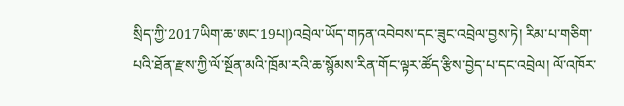སྲིད་ཀྱི་2017ཡིག་ཆ་ཨང་19པ།)འབྲེལ་ཡོད་གཏན་འབེབས་དང་ཟུང་འབྲེལ་བྱས་ཏེ། རིམ་པ་གཅིག་པའི་ཐོན་རྫས་ཀྱི་ལོ་སྔོན་མའི་ཁྲོམ་རའི་ཆ་སྙོམས་རིན་གོང་ལྟར་ཚོད་རྩིས་བྱེད་པ་དང་འབྲེལ། ལོ་འཁོར་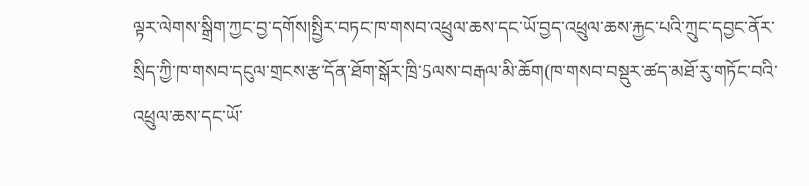ལྟར་ལེགས་སྒྲིག་ཀྱང་བྱ་དགོས།སྤྱིར་བཏང་ཁ་གསབ་འཕྲུལ་ཆས་དང་ཡོ་བྱད་འཕྲུལ་ཆས་རྐྱང་པའི་ཀྲུང་དབྱང་ནོར་སྲིད་ཀྱི་ཁ་གསབ་དངུལ་གྲངས་རྩ་དོན་ཐོག་སྒོར་ཁྲི་5ལས་བརྒལ་མི་ཆོག(ཁ་གསབ་བསྡུར་ཚད་མཐོ་རུ་གཏོང་བའི་འཕྲུལ་ཆས་དང་ཡོ་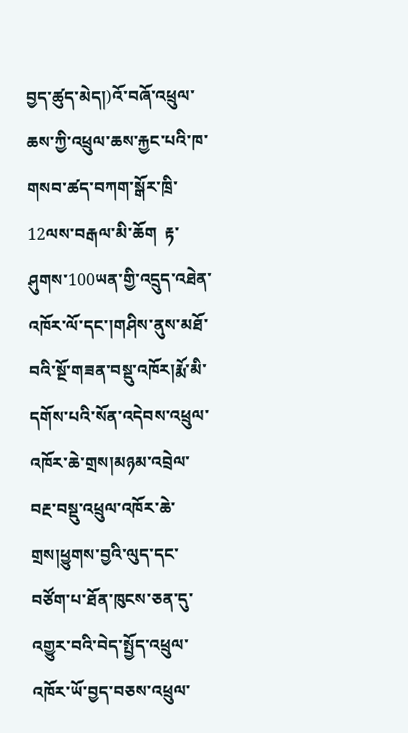བྱད་ཚུད་མེད།)འོ་བཞོ་འཕྲུལ་ཆས་ཀྱི་འཕྲུལ་ཆས་རྐྱང་པའི་ཁ་གསབ་ཚད་བཀག་སྒོར་ཁྲི་12ལས་བརྒལ་མི་ཆོག  རྟ་ཤུགས་100ཡན་གྱི་འདྲུད་འཐེན་འཁོར་ལོ་དང་།གཤིས་ནུས་མཐོ་བའི་སྔོ་གཟན་བསྡུ་འཁོར།རྨོ་མི་དགོས་པའི་སོན་འདེབས་འཕྲུལ་འཁོར་ཆེ་གྲས།མཉམ་འབྲེལ་བརྔ་བསྡུ་འཕྲུལ་འཁོར་ཆེ་གྲས།ཕྱུགས་བྱའི་ལུད་དང་བཙོག་པ་ཐོན་ཁུངས་ཅན་དུ་འགྱུར་བའི་བེད་སྤྱོད་འཕྲུལ་འཁོར་ཡོ་བྱད་བཅས་འཕྲུལ་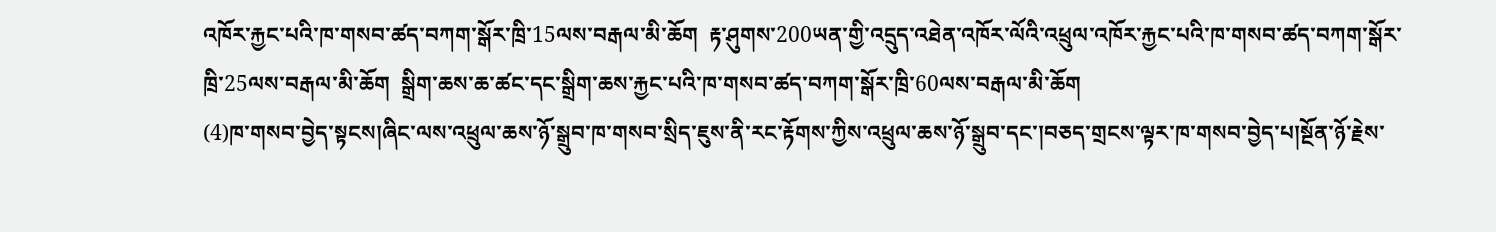འཁོར་རྐྱང་པའི་ཁ་གསབ་ཚད་བཀག་སྒོར་ཁྲི་15ལས་བརྒལ་མི་ཆོག  རྟ་ཤུགས་200ཡན་གྱི་འདྲུད་འཐེན་འཁོར་ལོའི་འཕྲུལ་འཁོར་རྐྱང་པའི་ཁ་གསབ་ཚད་བཀག་སྒོར་ཁྲི་25ལས་བརྒལ་མི་ཆོག  སྒྲིག་ཆས་ཆ་ཚང་དང་སྒྲིག་ཆས་རྐྱང་པའི་ཁ་གསབ་ཚད་བཀག་སྒོར་ཁྲི་60ལས་བརྒལ་མི་ཆོག
(4)ཁ་གསབ་བྱེད་སྟངས།ཞིང་ལས་འཕྲུལ་ཆས་ཉོ་སྒྲུབ་ཁ་གསབ་སྲིད་ཇུས་ནི་རང་རྟོགས་ཀྱིས་འཕྲུལ་ཆས་ཉོ་སྒྲུབ་དང་།བཅད་གྲངས་ལྟར་ཁ་གསབ་བྱེད་པ།སྔོན་ཉོ་རྗེས་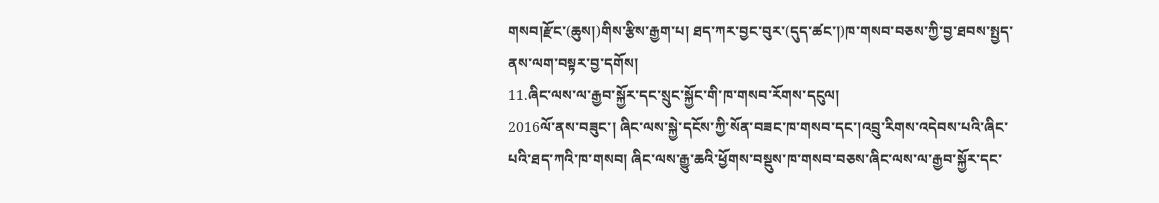གསབ།རྫོང་(ཆུས།)གིས་རྩིས་རྒྱག་པ། ཐད་ཀར་བྱང་བུར་(དུད་ཚང་།)ཁ་གསབ་བཅས་ཀྱི་བྱ་ཐབས་སྤྱད་ནས་ལག་བསྟར་བྱ་དགོས།
11.ཞིང་ལས་ལ་རྒྱབ་སྐྱོར་དང་སྲུང་སྐྱོང་གི་ཁ་གསབ་རོགས་དངུལ།
2016ལོ་ནས་བཟུང་། ཞིང་ལས་སྐྱེ་དངོས་ཀྱི་སོན་བཟང་ཁ་གསབ་དང་།འབྲུ་རིགས་འདེབས་པའི་ཞིང་པའི་ཐད་ཀའི་ཁ་གསབ། ཞིང་ལས་རྒྱུ་ཆའི་ཕྱོགས་བསྡུས་ཁ་གསབ་བཅས་ཞིང་ལས་ལ་རྒྱབ་སྐྱོར་དང་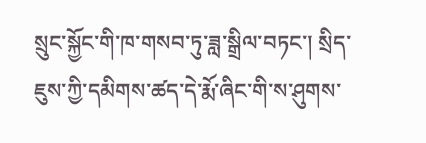སྲུང་སྐྱོང་གི་ཁ་གསབ་ཏུ་ཟླ་སྒྲིལ་བཏང་། སྲིད་ཇུས་ཀྱི་དམིགས་ཚད་དེ་རྨོ་ཞིང་གི་ས་ཤུགས་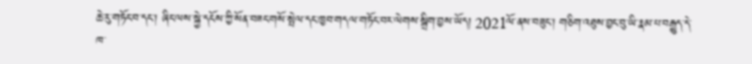ཆེ་རུ་གཏོང་བ་དང་། ཞིང་ལས་སྐྱེ་དངོས་ཀྱི་སོན་བཟང་གསོ་སྤེལ་དང་ཁྱབ་གདལ་གཏོང་བར་ལེགས་སྒྲིག་བྱས་ཡོད། 2021ལོ་ནས་བཟུང་། གཅིག་འཐུས་བྱང་བུ་ཡི་རྣམ་པ་བརྒྱུད་དེ་ཁ་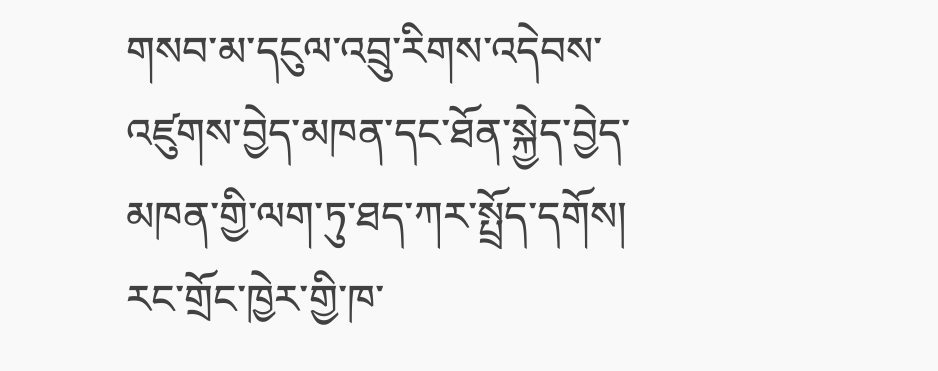གསབ་མ་དངུལ་འབྲུ་རིགས་འདེབས་འཛུགས་བྱེད་མཁན་དང་ཐོན་སྐྱེད་བྱེད་མཁན་གྱི་ལག་ཏུ་ཐད་ཀར་སྤྲོད་དགོས།
རང་གྲོང་ཁྱེར་གྱི་ཁ་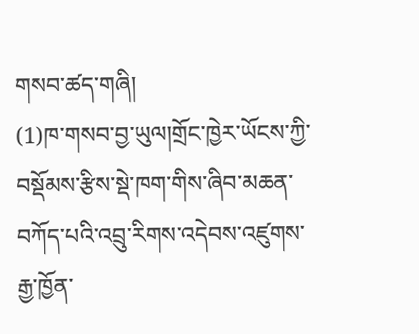གསབ་ཚད་གཞི།
(1)ཁ་གསབ་བྱ་ཡུལ།གྲོང་ཁྱེར་ཡོངས་ཀྱི་བསྡོམས་རྩིས་སྡེ་ཁག་གིས་ཞིབ་མཆན་བཀོད་པའི་འབྲུ་རིགས་འདེབས་འཛུགས་རྒྱ་ཁྱོན་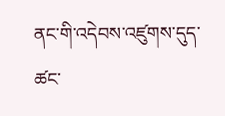ནང་གི་འདེབས་འཛུགས་དུད་ཚང་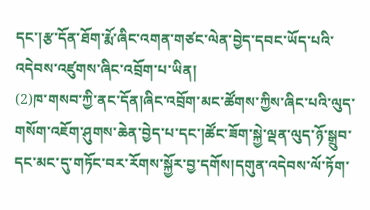དང་།རྩ་དོན་ཐོག་རྨོ་ཞིང་འགན་གཙང་ལེན་བྱེད་དབང་ཡོད་པའི་འདེབས་འཛུགས་ཞིང་འབྲོག་པ་ཡིན།
(2)ཁ་གསབ་ཀྱི་ནང་དོན།ཞིང་འབྲོག་མང་ཚོགས་ཀྱིས་ཞིང་པའི་ལུད་གསོག་འཇོག་ཤུགས་ཆེན་བྱེད་པ་དང་།ཚོང་ཟོག་སྐྱེ་ལྡན་ལུད་ཉོ་སྒྲུབ་དང་མང་དུ་གཏོང་བར་རོགས་སྐྱོར་བྱ་དགོས།དགུན་འདེབས་ལོ་ཏོག་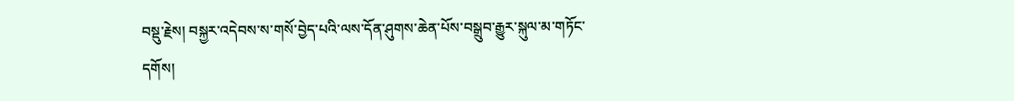བསྡུ་རྗེས། བསྐྱར་འདེབས་ས་གསོ་བྱེད་པའི་ལས་དོན་ཤུགས་ཆེན་པོས་བསྒྲུབ་རྒྱུར་སྐུལ་མ་གཏོང་དགོས།